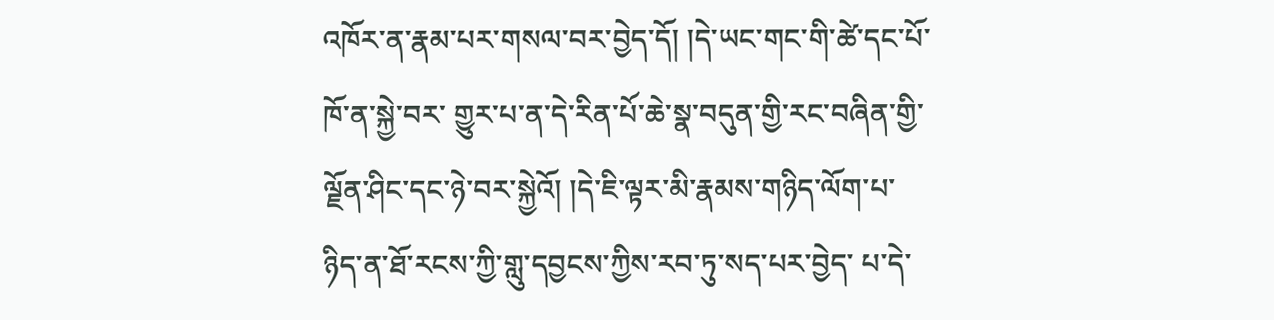འཁོར་ན་རྣམ་པར་གསལ་བར་བྱེད་དོ། །དེ་ཡང་གང་གི་ཚེ་དང་པོ་ཁོ་ན་སྐྱེ་བར་ གྱུར་པ་ན་དེ་རིན་པོ་ཆེ་སྣ་བདུན་གྱི་རང་བཞིན་གྱི་ལྗོན་ཤིང་དང་ཉེ་བར་སྐྱེའོ། །དེ་ཇི་ལྟར་མི་རྣམས་གཉིད་ལོག་པ་ཉིད་ན་ཐོ་རངས་ཀྱི་གླུ་དབྱངས་ཀྱིས་རབ་ཏུ་སད་པར་བྱེད་ པ་དེ་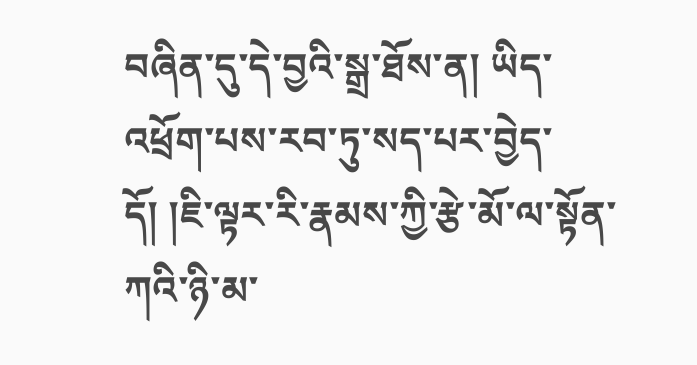བཞིན་དུ་དེ་བྱའི་སྒྲ་ཐོས་ན། ཡིད་འཕྲོག་པས་རབ་ཏུ་སད་པར་བྱེད་དོ། །ཇི་ལྟར་རི་རྣམས་ཀྱི་རྩེ་མོ་ལ་སྟོན་ཀའི་ཉི་མ་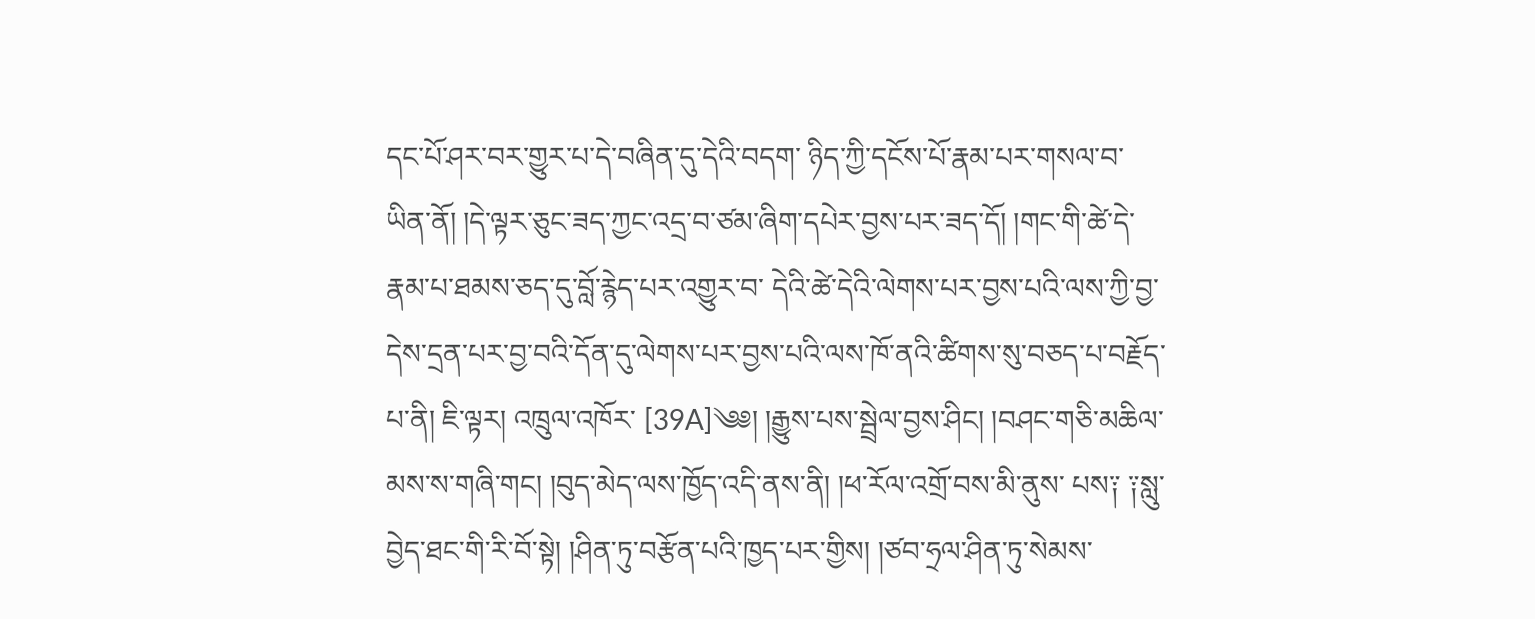དང་པོ་ཤར་བར་གྱུར་པ་དེ་བཞིན་དུ་དེའི་བདག་ ཉིད་ཀྱི་དངོས་པོ་རྣམ་པར་གསལ་བ་ཡིན་ནོ། །དེ་ལྟར་ཅུང་ཟད་ཀྱང་འདྲ་བ་ཙམ་ཞིག་དཔེར་བྱས་པར་ཟད་དོ། །གང་གི་ཚེ་དེ་རྣམ་པ་ཐམས་ཅད་དུ་བློ་རྙེད་པར་འགྱུར་བ་ དེའི་ཚེ་དེའི་ལེགས་པར་བྱས་པའི་ལས་ཀྱི་བྱ་དེས་དྲན་པར་བྱ་བའི་དོན་དུ་ལེགས་པར་བྱས་པའི་ལས་ཁོ་ནའི་ཚིགས་སུ་བཅད་པ་བརྗོད་པ་ནི། ཇི་ལྟར། འཁྲུལ་འཁོར་ [39A]༄༅། །རྒྱུས་པས་སྦྲེལ་བྱས་ཤིང། །བཤང་གཅི་མཆིལ་མས་ས་གཞི་གང། །བུད་མེད་ལས་ཁྱོད་འདི་ནས་ནི། །ཕ་རོལ་འགྲོ་བས་མི་ནུས་ པས༑ ༑སླུ་བྱེད་ཐང་གི་རི་བོ་སྟེ། །ཤིན་ཏུ་བརྩོན་པའི་ཁྱད་པར་གྱིས། །ཙབ་ཧྲལ་ཤིན་ཏུ་སེམས་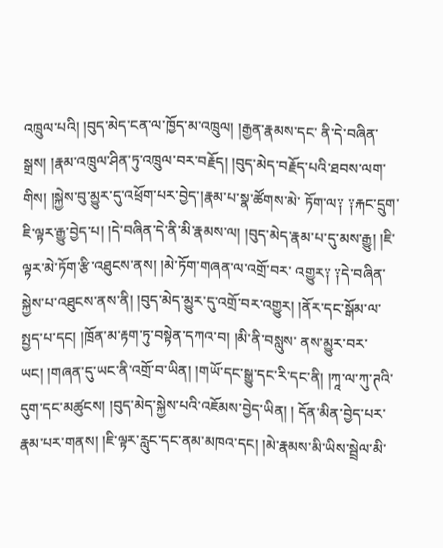འཁྲུལ་པའི། །བུད་མེད་ངན་ལ་ཁྱོད་མ་འཁྲུལ། །རྒྱན་རྣམས་དང་ ནི་དེ་བཞིན་སྒྲས། །རྣམ་འཁྲུལ་ཤིན་ཏུ་འཁྲུལ་བར་བརྗོད། །བུད་མེད་བརྗོད་པའི་ཐབས་ལག་གིས། །སྐྱེས་བུ་མྱུར་དུ་འཕྲོག་པར་བྱེད་།རྣམ་པ་སྣ་ཚོགས་མེ་ ཏོག་ལ༑ ༑རྐང་དྲུག་ཇི་ལྟར་རྒྱུ་བྱེད་པ། །དེ་བཞིན་དེ་ནི་མི་རྣམས་ལ། །བུད་མེད་རྣམ་པ་དུ་མས་རྒྱུ། །ཇི་ལྟར་མེ་ཏོག་རྩི་འཐུངས་ནས། །མེ་ཏོག་གཞན་ལ་འགྲོ་བར་ འགྱུར༑ ༑དེ་བཞིན་སྐྱེས་པ་འཐུངས་ནས་ནི། །བུད་མེད་མྱུར་དུ་འགྲོ་བར་འགྱུར། །ནོར་དང་སྒོམ་ལ་སྤྱད་པ་དང། །ཁྲོན་མ་རྟག་ཏུ་བསྟེན་དཀའ་བ། །མི་ནི་བསླུས་ ནས་མྱུར་བར་ཡང། །གཞན་དུ་ཡང་ནི་འགྲོ་བ་ཡིན། །གཡོ་དང་སྒྱུ་དང་རི་དང་ནི། །ཀཱ་ལ་ཀུ་ཊའི་དུག་དང་མཚུངས། །བུད་མེད་སྐྱེས་པའི་འཇོམས་བྱེད་ཡིན། ། དོན་མིན་བྱེད་པར་རྣམ་པར་གནས། །ཇི་ལྟར་རླུང་དང་ནམ་མཁའ་དང། །མེ་རྣམས་མི་ཡིས་སྦྲེལ་མི་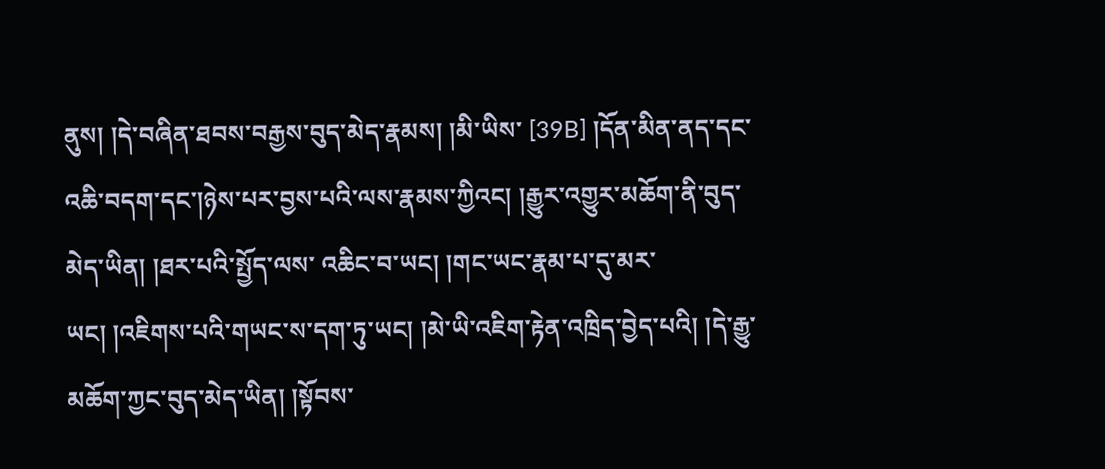ནུས། །དེ་བཞིན་ཐབས་བརྒྱས་བུད་མེད་རྣམས། །མི་ཡིས་ [39B] །དོན་མིན་ནད་དང་འཆི་བདག་དང་།ཉེས་པར་བྱས་པའི་ལས་རྣམས་ཀྱིའང། །རྒྱུར་འགྱུར་མཆོག་ནི་བུད་མེད་ཡིན། །ཐར་པའི་སྤྱོད་ལས་ འཆིང་བ་ཡང། །གང་ཡང་རྣམ་པ་དུ་མར་ཡང། །འཇིགས་པའི་གཡང་ས་དག་ཏུ་ཡང། །མེ་ཡི་འཇིག་རྟེན་འཁྲིད་བྱེད་པའི། །དེ་རྒྱུ་མཆོག་ཀྱང་བུད་མེད་ཡིན། །སྟོབས་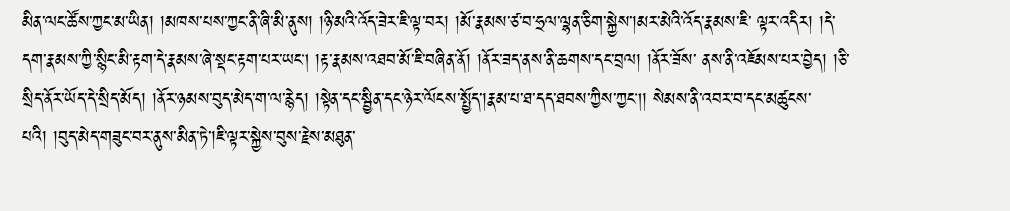མིན་ལང་ཚོས་ཀྱང་མ་ཡིན། །མཁས་པས་ཀྱང་ནི་ཞི་མི་ནུས། །ཉི་མའི་འོད་ཟེར་ཇི་ལྟ་བར། །མོ་རྣམས་ཙ་བ་ཧྲལ་ལྷན་ཅིག་སྐྱེས་།མར་མེའི་འོད་རྣམས་ཇི་ ལྟར་འདིར། །དེ་དག་རྣམས་ཀྱི་སྙིང་མི་རྟག་དེ་རྣམས་ཞེ་སྡང་རྟག་པར་ཡང། །རྟ་རྣམས་འཐབ་མོ་ཇི་བཞིན་ནོ། །ནོར་ཟད་ནས་ནི་ཆགས་དང་བྲལ། །ནོར་ཟོས་ ནས་ནི་འཇོམས་པར་བྱེད། །ཅི་སྲིད་ནོར་ཡོད་དེ་སྲིད་མོད། །ནོར་ཉམས་བུད་མེད་ག་ལ་རྙེད། །སྟེན་དང་སྦྱིན་དང་ཉེར་ལོངས་སྤྱོད་།རྣམ་པ་ཐ་དད་ཐབས་ཀྱིས་ཀྱང།། སེམས་ནི་འབར་བ་དང་མཚུངས་པའི། །བུད་མེད་གཟུང་བར་ནུས་མིན་ཏེ་།ཇི་ལྟར་སྐྱེས་བུས་རྗེས་མཐུན་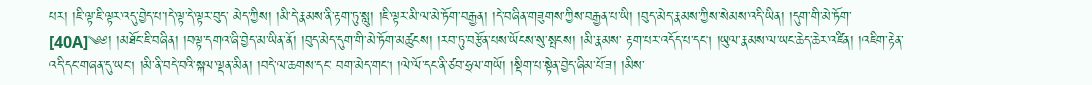པར། །ཇི་ལྟ་ཇི་ལྟར་འདུ་བྱེད་པ་།དེ་ལྟ་དེ་ལྟར་བུད་ མེད་ཀྱིས། །མི་དེ་རྣམས་ནི་རྟག་ཏུ་སླུ། །ཇི་ལྟར་མི་ལ་མེ་ཏོག་བརྒྱན། །དེ་བཞིན་གཟུགས་ཀྱིས་བརྒྱན་པ་ཡི། །བུད་མེད་རྣམས་ཀྱིས་སེམས་འདི་ཡིན། །དུག་གི་མེ་ཏོག་ [40A]༄༅། །མཐོང་ཇི་བཞིན། །བལྟ་དགའ་ཞི་བྱེད་མ་ཡིན་ནོ། །བུད་མེད་དུག་གི་མེ་ཏོག་མཚུངས། །རབ་ཏུ་བརྩོན་པས་ཡོངས་སུ་སྤངས། །མི་རྣམས་ རྟག་པར་འདོད་པ་དང། །ཡུལ་རྣམས་ལ་ཡང་ཆེད་ཆེར་འཛིན། །འཇིག་རྟེན་འདི་དང་གཞན་དུ་ཡང། །མི་ནི་བདེ་བའི་སྐལ་ལྡན་མིན། །བདེ་ལ་ཆགས་དང་ བག་མེད་གང། །ལེ་ལོ་དང་ནི་ཙབ་ཧྲལ་གཡོ། །སྡིག་པ་སྟེན་བྱེད་ཞིམ་པོ་ཟ། །མིས་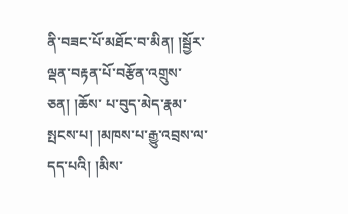ནི་བཟང་པོ་མཐོང་བ་མིན། །སྦྱོར་ལྡན་བརྟན་པོ་བརྩོན་འགྲུས་ཅན། །ཆོས་ པ་བུད་མེད་རྣམ་སྤངས་པ། །མཁས་པ་རྒྱུ་འབྲས་ལ་དད་པའི། །མིས་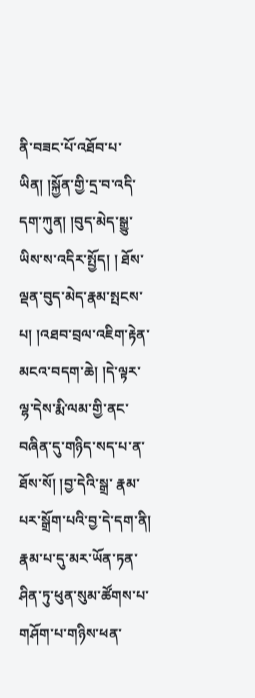ནི་བཟང་པོ་འཐོབ་པ་ཡིན། །སྐྱོན་གྱི་དྲ་བ་འདི་དག་ཀུན། །བུད་མེད་སྒྱུ་ཡིས་ས་འདིར་སྤྱོད། ། ཐོས་ལྡན་བུད་མེད་རྣམ་སྤངས་པ། །འཐབ་བྲལ་འཇིག་རྟེན་མངའ་བདག་ཆེ། །དེ་ལྟར་ལྷ་དེས་རྨི་ལམ་གྱི་ནང་བཞིན་དུ་གཉིད་སད་པ་ན་ཐོས་སོ། །བྱ་དེའི་སྒྲ་ རྣམ་པར་སྒྲོག་པའི་བྱ་དེ་དག་ནི། རྣམ་པ་དུ་མར་ཡོན་ཏན་ཤིན་ཏུ་ཕུན་སུམ་ཚོགས་པ་གཤོག་པ་གཉིས་ཕན་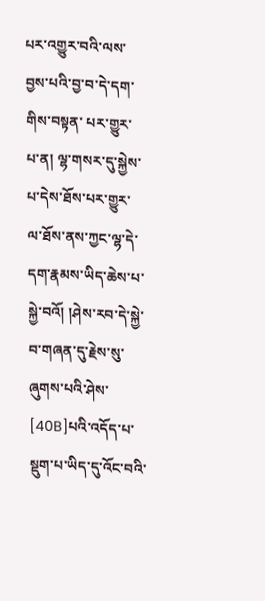པར་འགྱུར་བའི་ལས་བྱས་པའི་བྱ་བ་དེ་དག་གིས་བསྟན་ པར་གྱུར་པ་ན། ལྷ་གསར་དུ་སྐྱེས་པ་དེས་ཐོས་པར་གྱུར་ལ་ཐོས་ནས་ཀྱང་ལྷ་དེ་དག་རྣམས་ཡིད་ཆེས་པ་སྐྱེ་བའོ། །ཤེས་རབ་དེ་སྐྱེ་བ་གཞན་དུ་རྗེས་སུ་ཞུགས་པའི་ཤེས་ [40B]པའི་འདོད་པ་སྡུག་པ་ཡིད་དུ་འོང་བའི་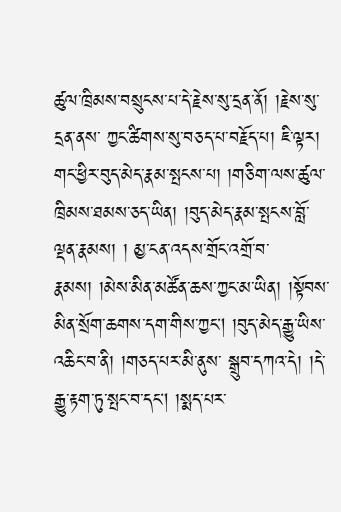ཚུལ་ཁྲིམས་བསྲུངས་པ་དེ་རྗེས་སུ་དྲན་ནོ། །རྗེས་སུ་དྲན་ནས་ ཀྱང་ཚིགས་སུ་བཅད་པ་བརྗོད་པ། ཇི་ལྟར། གང་ཕྱིར་བུད་མེད་རྣམ་སྤངས་པ། །གཅིག་ལས་ཚུལ་ཁྲིམས་ཐམས་ཅད་ཡིན། །བུད་མེད་རྣམ་སྤངས་བློ་ལྡན་རྣམས། ། མྱ་ངན་འདས་གྲོང་འགྲོ་བ་རྣམས། །མེས་མིན་མཚོན་ཆས་ཀྱང་མ་ཡིན། །སྟོབས་མིན་སྲོག་ཆགས་དག་གིས་ཀྱང། །བུད་མེད་རྒྱུ་ཡིས་འཆིང་བ་ནི། །གཅད་པར་མི་ནུས་ སྒྲུབ་དཀའ་དེ། །དེ་རྒྱུ་རྟག་ཏུ་སྤང་བ་དང། །སྨད་པར་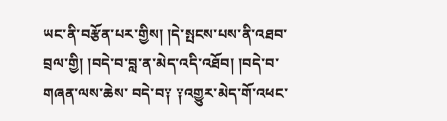ཡང་ནི་བརྩོན་པར་གྱིས། །དེ་སྤངས་པས་ནི་འཐབ་བྲལ་གྱི། །བདེ་བ་བླ་ན་མེད་འདི་འཐོབ། །བདེ་བ་གཞན་ལས་ཆེས་ བདེ་བ༑ ༑འགྱུར་མེད་གོ་འཕང་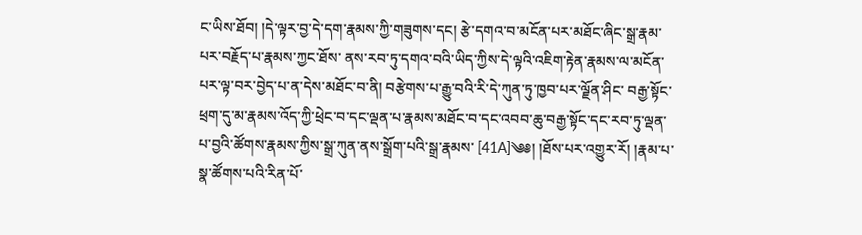ང་ཡིས་ཐོབ། །དེ་ལྟར་བྱ་དེ་དག་རྣམས་ཀྱི་གཟུགས་དང། རྩེ་དགའ་བ་མངོན་པར་མཐོང་ཞིང་སྒྲ་རྣམ་པར་བརྗོད་པ་རྣམས་ཀྱང་ཐོས་ ནས་རབ་ཏུ་དགའ་བའི་ཡིད་ཀྱིས་དེ་ལྟའི་འཇིག་རྟེན་རྣམས་ལ་མངོན་པར་ལྟ་བར་བྱེད་པ་ན་དེས་མཐོང་བ་ནི། བརྩེགས་པ་རྒྱུ་བའི་རི་དེ་ཀུན་ཏུ་ཁྱབ་པར་ལྗོན་ཤིང་ བརྒྱ་སྟོང་ཕྲག་དུ་མ་རྣམས་འོད་ཀྱི་ཕྲེང་བ་དང་ལྡན་པ་རྣམས་མཐོང་བ་དང་འབབ་ཆུ་བརྒྱ་སྟོང་དང་རབ་ཏུ་ལྡན་པ་བྱའི་ཚོགས་རྣམས་ཀྱིས་སྒྲ་ཀུན་ནས་སྒྲོག་པའི་སྒྲ་རྣམས་ [41A]༄༅། །ཐོས་པར་འགྱུར་རོ། །རྣམ་པ་སྣ་ཚོགས་པའི་རིན་པོ་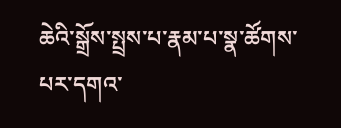ཆེའི་སྒྲོས་སྤྲས་པ་རྣམ་པ་སྣ་ཚོགས་པར་དགའ་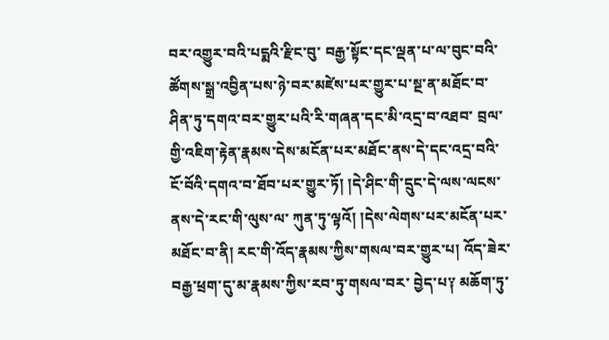བར་འགྱུར་བའི་པདྨའི་རྫིང་བུ་ བརྒྱ་སྟོང་དང་ལྡན་པ་ལ་བུང་བའི་ཚོགས་སྒྲ་འབྱིན་པས་ཉེ་བར་མཛེས་པར་གྱུར་པ་སྔ་ན་མཐོང་བ་ཤིན་ཏུ་དགའ་བར་གྱུར་པའི་རི་གཞན་དང་མི་འདྲ་བ་འཐབ་ བྲལ་གྱི་འཇིག་རྟེན་རྣམས་དེས་མངོན་པར་མཐོང་ནས་དེ་དང་འདྲ་བའི་ངོ་བོའི་དགའ་བ་ཐོབ་པར་གྱུར་ཏོ། །དེ་ཤིང་གི་དྲུང་དེ་ལས་ལངས་ནས་དེ་རང་གི་ལུས་ལ་ ཀུན་ཏུ་ལྟའོ། །དེས་ལེགས་པར་མངོན་པར་མཐོང་བ་ནི། རང་གི་འོད་རྣམས་ཀྱིས་གསལ་བར་གྱུར་པ། འོད་ཟེར་བརྒྱ་ཕྲག་དུ་མ་རྣམས་ཀྱིས་རབ་ཏུ་གསལ་བར་ བྱེད་པ༑ མཆོག་ཏུ་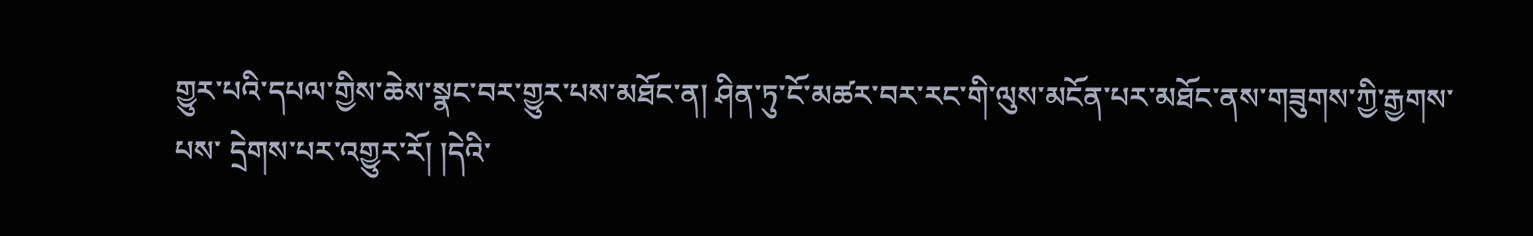གྱུར་པའི་དཔལ་གྱིས་ཆེས་སྣང་བར་གྱུར་པས་མཐོང་ན། ཤིན་ཏུ་ངོ་མཚར་བར་རང་གི་ལུས་མངོན་པར་མཐོང་ནས་གཟུགས་ཀྱི་རྒྱགས་པས་ དྲེགས་པར་འགྱུར་རོ། །དེའི་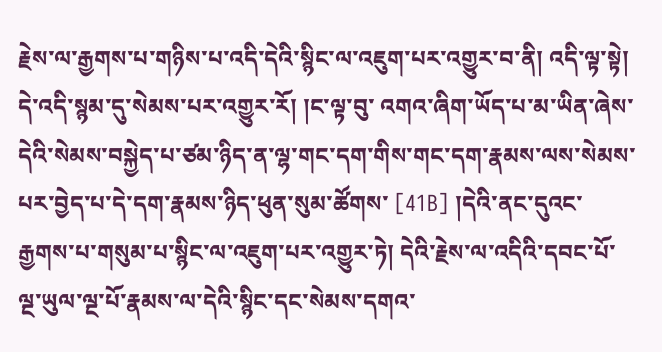རྗེས་ལ་རྒྱགས་པ་གཉིས་པ་འདི་དེའི་སྙིང་ལ་འཇུག་པར་འགྱུར་བ་ནི། འདི་ལྟ་སྟེ། དེ་འདི་སྙམ་དུ་སེམས་པར་འགྱུར་རོ། །ང་ལྟ་བུ་ འགའ་ཞིག་ཡོད་པ་མ་ཡིན་ཞེས་དེའི་སེམས་བསྐྱེད་པ་ཙམ་ཉིད་ན་ལྷ་གང་དག་གིས་གང་དག་རྣམས་ལས་སེམས་པར་བྱེད་པ་དེ་དག་རྣམས་ཉིད་ཕུན་སུམ་ཚོགས་ [41B] །དེའི་ནང་དུའང་རྒྱགས་པ་གསུམ་པ་སྙིང་ལ་འཇུག་པར་འགྱུར་ཏེ། དེའི་རྗེས་ལ་འདིའི་དབང་པོ་ལྔ་ཡུལ་ལྔ་པོ་རྣམས་ལ་དེའི་སྙིང་དང་སེམས་དགའ་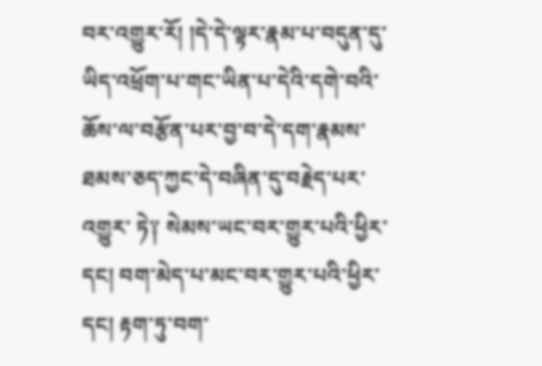བར་འགྱུར་རོ། །དེ་དེ་ལྟར་རྣམ་པ་བདུན་དུ་ཡིད་འཕྲོག་པ་གང་ཡིན་པ་དེའི་དགེ་བའི་ཆོས་ལ་བརྩོན་པར་བྱ་བ་དེ་དག་རྣམས་ཐམས་ཅད་ཀྱང་དེ་བཞིན་དུ་བརྗེད་པར་འགྱུར་ ཏེ༑ སེམས་ཡང་བར་གྱུར་པའི་ཕྱིར་དང། བག་མེད་པ་མང་བར་གྱུར་པའི་ཕྱིར་དང། རྟག་ཏུ་བག་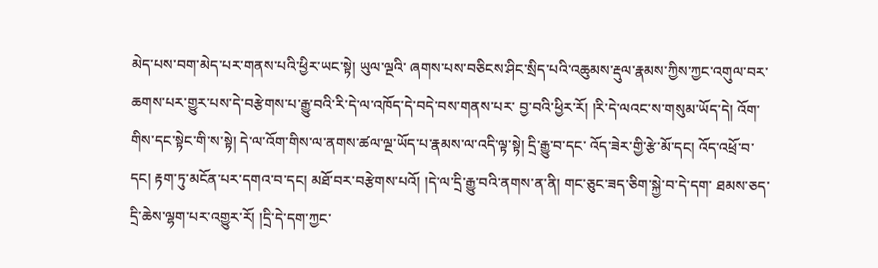མེད་པས་བག་མེད་པར་གནས་པའི་ཕྱིར་ཡང་སྟེ། ཡུལ་ལྔའི་ ཞགས་པས་བཅིངས་ཤིང་སྲིད་པའི་འཆུམས་རྡུལ་རྣམས་ཀྱིས་ཀྱང་འགུལ་བར་ཆགས་པར་གྱུར་པས་དེ་བརྩེགས་པ་རྒྱུ་བའི་རི་དེ་ལ་འཁོད་དེ་བདེ་བས་གནས་པར་ བྱ་བའི་ཕྱིར་རོ། །རི་དེ་ལའང་ས་གསུམ་ཡོད་དེ། འོག་གིས་དང་སྟེང་གི་ས་སྟེ། དེ་ལ་འོག་གིས་ལ་ནགས་ཚལ་ལྔ་ཡོད་པ་རྣམས་ལ་འདི་ལྟ་སྟེ། དྲི་རྒྱུ་བ་དང་ འོད་ཟེར་གྱི་རྩེ་མོ་དང། འོད་འཕྲོ་བ་དང། རྟག་ཏུ་མངོན་པར་དགའ་བ་དང། མཐོ་བར་བརྩེགས་པའོ། །དེ་ལ་དྲི་རྒྱུ་བའི་ནགས་ན་ནི། གང་ཅུང་ཟད་ཅིག་སྐྱེ་བ་དེ་དག་ ཐམས་ཅད་དྲི་ཆེས་ལྷག་པར་འགྱུར་རོ། །དྲི་དེ་དག་ཀྱང་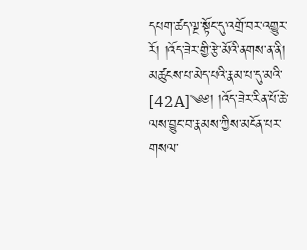དཔག་ཚད་ལྔ་སྟོང་དུ་འགྲོ་བར་འགྱུར་རོ། །འོད་ཟེར་གྱི་རྩེ་མོའི་ནགས་ན་ནི། མཚུངས་པ་མེད་པའི་རྣམ་པ་དུ་མའི་ [42A]༄༅། །འོད་ཟེར་རིན་པོ་ཆེ་ལས་བྱུང་བ་རྣམས་ཀྱིས་མངོན་པར་གསལ་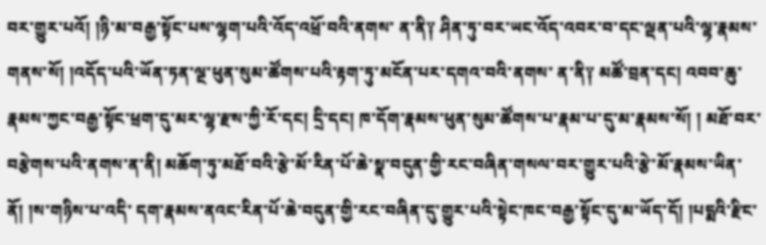བར་གྱུར་པའོ། །ཉི་མ་བརྒྱ་སྟོང་པས་ལྷག་པའི་འོད་འཕྲོ་བའི་ནགས་ ན་ནི༑ ཤིན་ཏུ་བར་ཡང་འོད་འབར་བ་དང་ལྡན་པའི་ལྷ་རྣམས་གནས་སོ། །འདོད་པའི་ཡོན་ཏན་ལྔ་ཕུན་སུམ་ཚོགས་པའི་རྟག་ཏུ་མངོན་པར་དགའ་བའི་ནགས་ ན་ནི༑ མཚོ་བྲན་དང། འབབ་ཆུ་རྣམས་ཀྱང་བརྒྱ་སྟོང་ཕྲག་དུ་མར་ལྷ་རྫས་ཀྱི་རོ་དང། དྲི་དང། ཁ་དོག་རྣམས་ཕུན་སུམ་ཚོགས་པ་རྣམ་པ་དུ་མ་རྣམས་སོ། ། མཐོ་བར་བརྩེགས་པའི་ནགས་ན་ནི། མཆོག་ཏུ་མཐོ་བའི་རྩེ་མོ་རིན་པོ་ཆེ་སྣ་བདུན་གྱི་རང་བཞིན་གསལ་བར་གྱུར་པའི་རྩེ་མོ་རྣམས་ཡིན་ནོ། །ས་གཉིས་པ་འདི་ དག་རྣམས་ནའང་རིན་པོ་ཆེ་བདུན་གྱི་རང་བཞིན་དུ་གྱུར་པའི་སྟེང་ཁང་བརྒྱ་སྟོང་དུ་མ་ཡོད་དོ། །པདྨའི་རྫིང་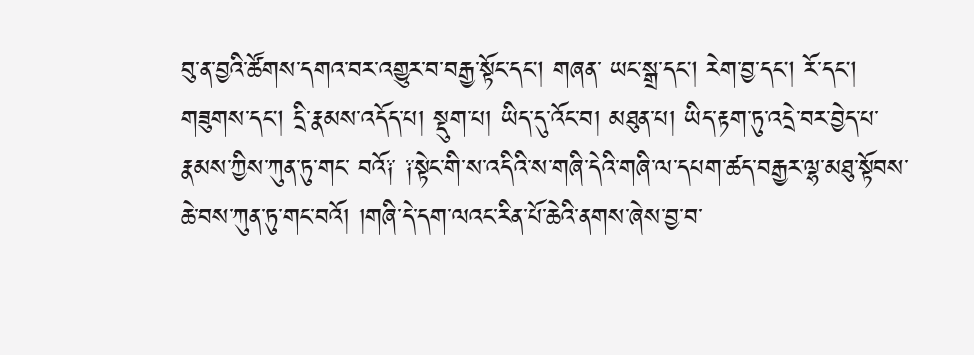བུ་ན་བྱའི་ཚོགས་དགའ་བར་འགྱུར་བ་བརྒྱ་སྟོང་དང། གཞན་ ཡང་སྒྲ་དང། རེག་བྱ་དང། རོ་དང། གཟུགས་དང། དྲི་རྣམས་འདོད་པ། སྡུག་པ། ཡིད་དུ་འོང་བ། མཐུན་པ། ཡིད་རྟག་ཏུ་འདྲེ་བར་བྱེད་པ་རྣམས་ཀྱིས་ཀུན་ཏུ་གང་ བའོ༑ ༑སྟེང་གི་ས་འདིའི་ས་གཞི་དེའི་གཞི་ལ་དཔག་ཚད་བརྒྱར་ལྷ་མཐུ་སྟོབས་ཆེ་བས་ཀུན་ཏུ་གང་བའོ། །གཞི་དེ་དག་ལའང་རིན་པོ་ཆེའི་ནགས་ཞེས་བྱ་བ་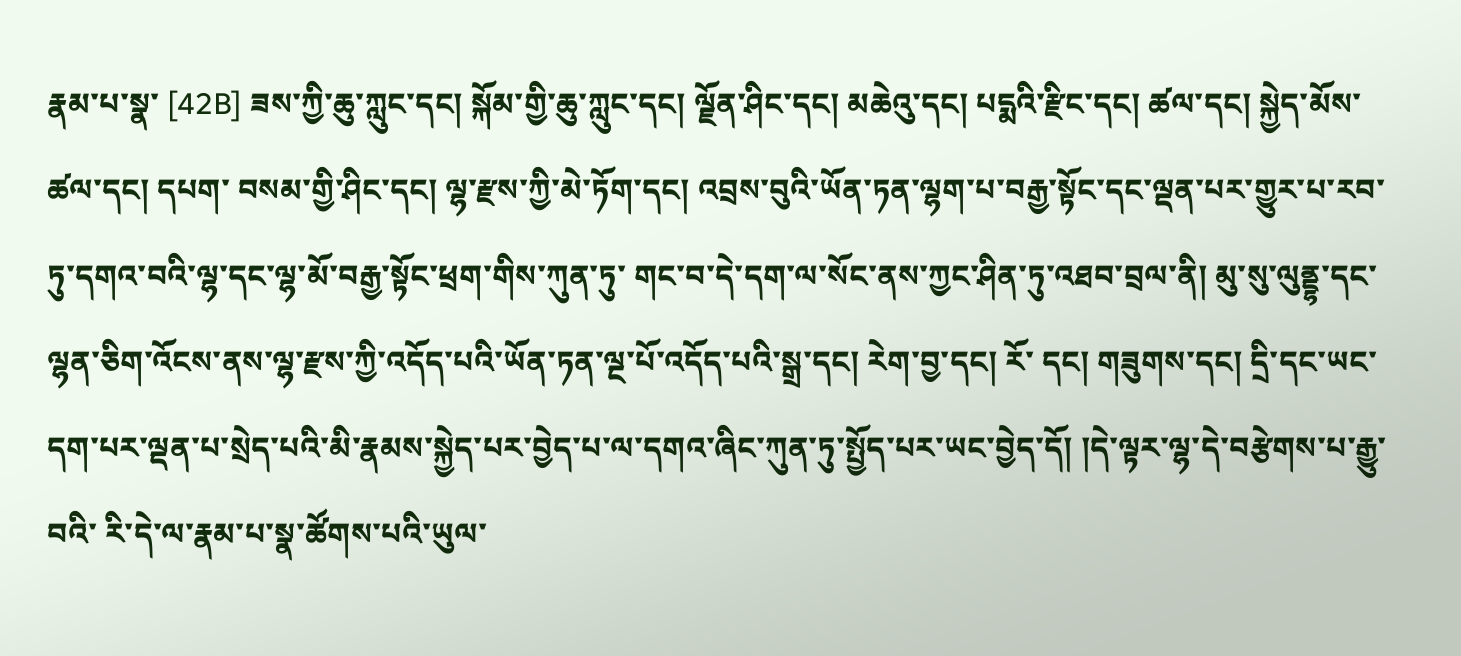རྣམ་པ་སྣ་ [42B] ཟས་ཀྱི་ཆུ་ཀླུང་དང། སྐོམ་གྱི་ཆུ་ཀླུང་དང། ལྗོན་ཤིང་དང། མཆེའུ་དང། པདྨའི་རྫིང་དང། ཚལ་དང། སྐྱེད་མོས་ཚལ་དང། དཔག་ བསམ་གྱི་ཤིང་དང། ལྷ་རྫས་ཀྱི་མེ་ཏོག་དང། འབྲས་བུའི་ཡོན་ཏན་ལྷག་པ་བརྒྱ་སྟོང་དང་ལྡན་པར་གྱུར་པ་རབ་ཏུ་དགའ་བའི་ལྷ་དང་ལྷ་མོ་བརྒྱ་སྟོང་ཕྲག་གིས་ཀུན་ཏུ་ གང་བ་དེ་དག་ལ་སོང་ནས་ཀྱང་ཤིན་ཏུ་འཐབ་བྲལ་ནི། མུ་སུ་ལུནྡྷ་དང་ལྷན་ཅིག་འོངས་ནས་ལྷ་རྫས་ཀྱི་འདོད་པའི་ཡོན་ཏན་ལྔ་པོ་འདོད་པའི་སྒྲ་དང། རེག་བྱ་དང། རོ་ དང། གཟུགས་དང། དྲི་དང་ཡང་དག་པར་ལྡན་པ་སྲེད་པའི་མི་རྣམས་སྐྱེད་པར་བྱེད་པ་ལ་དགའ་ཞིང་ཀུན་ཏུ་སྤྱོད་པར་ཡང་བྱེད་དོ། །དེ་ལྟར་ལྷ་དེ་བརྩེགས་པ་རྒྱུ་བའི་ རི་དེ་ལ་རྣམ་པ་སྣ་ཚོགས་པའི་ཡུལ་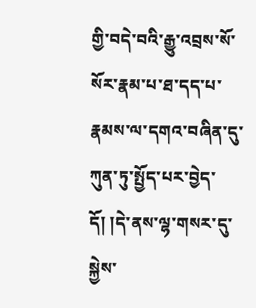གྱི་བདེ་བའི་རྒྱུ་འབྲས་སོ་སོར་རྣམ་པ་ཐ་དད་པ་རྣམས་ལ་དགའ་བཞིན་དུ་ཀུན་ཏུ་སྤྱོད་པར་བྱེད་དོ། །དེ་ནས་ལྷ་གསར་དུ་སྐྱེས་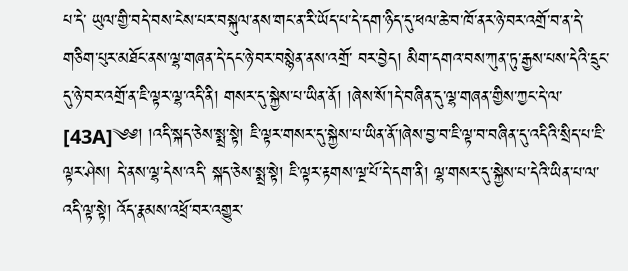པ་དེ་ ཡུལ་གྱི་བདེ་བས་ངེས་པར་བསྐུལ་ནས་གང་ན་རི་ཡོད་པ་དེ་དག་ཉིད་དུ་ཕལ་ཆེ་བ་ཁོ་ནར་ཉེ་བར་འགྲོ་བ་ན་དེ་གཅིག་པུར་མཐོང་ནས་ལྷ་གཞན་དེ་དང་ཉེ་བར་བསྙེན་ནས་འགྲོ་ བར་བྱེད། མིག་དགའ་བས་ཀུན་ཏུ་རྒྱས་པས་དེའི་དྲུང་དུ་ཉེ་བར་འགྲོ་ན་ཇི་ལྟར་ལྷ་འདི་ནི། གསར་དུ་སྐྱེས་པ་ཡིན་ནོ། །ཞེས་སོ་།དེ་བཞིན་དུ་ལྷ་གཞན་གྱིས་ཀྱང་དེ་ལ་ [43A]༄༅། །འདི་སྐད་ཅེས་སྨྲ་སྟེ། ཇི་ལྟར་གསར་དུ་སྐྱེས་པ་ཡིན་ནོ་།ཞེས་བྱ་བ་ཇི་ལྟ་བ་བཞིན་དུ་འདིའི་སྲིད་པ་ཇི་ལྟར་ཤེས། དེ་ནས་ལྷ་དེས་འདི་ སྐད་ཅེས་སྨྲ་སྟེ། ཇི་ལྟར་རྟགས་ལྔ་པོ་དེ་དག་ནི། ལྷ་གསར་དུ་སྐྱེས་པ་དེའི་ཡིན་པ་ལ་འདི་ལྟ་སྟེ། འོད་རྣམས་འཕྲོ་བར་འགྱུར་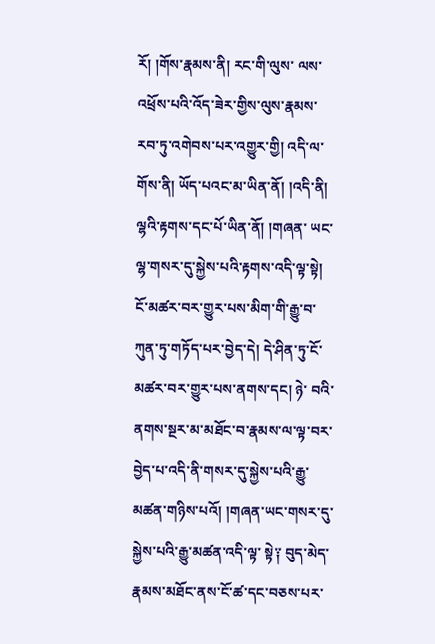རོ། །གོས་རྣམས་ནི། རང་གི་ལུས་ ལས་འཕྲོས་པའི་འོད་ཟེར་གྱིས་ལུས་རྣམས་རབ་ཏུ་འགེབས་པར་འགྱུར་གྱི། འདི་ལ་གོས་ནི། ཡོད་པའང་མ་ཡིན་ནོ། །འདི་ནི། ལྷའི་རྟགས་དང་པོ་ཡིན་ནོ། །གཞན་ ཡང་ལྷ་གསར་དུ་སྐྱེས་པའི་རྟགས་འདི་ལྟ་སྟེ། ངོ་མཚར་བར་གྱུར་པས་མིག་གི་རྒྱུ་བ་ཀུན་ཏུ་གཏོད་པར་བྱེད་དེ། དེ་ཤིན་ཏུ་ངོ་མཚར་བར་གྱུར་པས་ནགས་དང། ཉེ་ བའི་ནགས་སྔར་མ་མཐོང་བ་རྣམས་ལ་ལྟ་བར་བྱེད་པ་འདི་ནི་གསར་དུ་སྐྱེས་པའི་རྒྱུ་མཚན་གཉིས་པའོ། །གཞན་ཡང་གསར་དུ་སྐྱེས་པའི་རྒྱུ་མཚན་འདི་ལྟ་ སྟེ༑ བུད་མེད་རྣམས་མཐོང་ནས་ངོ་ཚ་དང་བཅས་པར་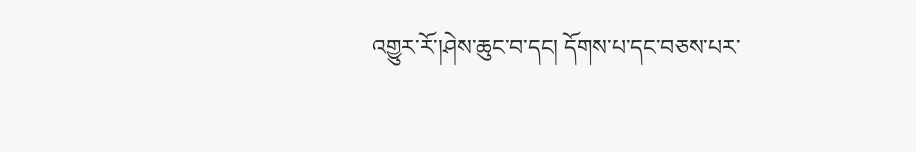འགྱུར་རོ་།ཤེས་ཆུང་བ་དང། དོགས་པ་དང་བཅས་པར་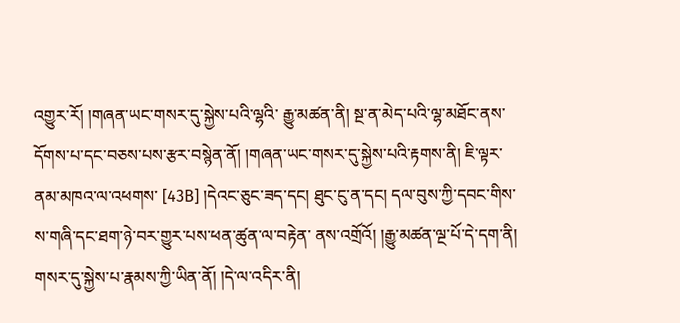འགྱུར་རོ། །གཞན་ཡང་གསར་དུ་སྐྱེས་པའི་ལྷའི་ རྒྱུ་མཚན་ནི། སྔ་ན་མེད་པའི་ལྷ་མཐོང་ནས་དོགས་པ་དང་བཅས་པས་རྩར་བསྙེན་ནོ། །གཞན་ཡང་གསར་དུ་སྐྱེས་པའི་རྟགས་ནི། ཇི་ལྟར་ནམ་མཁའ་ལ་འཕགས་ [43B] །དེའང་ཅུང་ཟད་དང། ཐུང་ངུ་ན་དང། དལ་བུས་ཀྱི་དབང་གིས་ས་གཞི་དང་ཐག་ཉེ་བར་གྱུར་པས་ཕན་ཚུན་ལ་བརྟེན་ ནས་འགྲོའོ། །རྒྱུ་མཚན་ལྔ་པོ་དེ་དག་ནི། གསར་དུ་སྐྱེས་པ་རྣམས་ཀྱི་ཡིན་ནོ། །དེ་ལ་འདིར་ནི།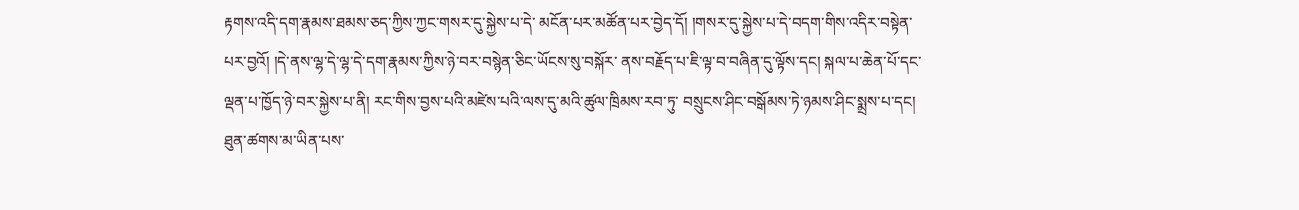རྟགས་འདི་དག་རྣམས་ཐམས་ཅད་ཀྱིས་ཀྱང་གསར་དུ་སྐྱེས་པ་དེ་ མངོན་པར་མཚོན་པར་བྱེད་དོ། །གསར་དུ་སྐྱེས་པ་དེ་བདག་གིས་འདིར་བསྟེན་པར་བྱའོ། །དེ་ནས་ལྷ་དེ་ལྷ་དེ་དག་རྣམས་ཀྱིས་ཉེ་བར་བསྙེན་ཅིང་ཡོངས་སུ་བསྐོར་ ནས་བརྗོད་པ་ཇི་ལྟ་བ་བཞིན་དུ་ལྟོས་དང། སྐལ་པ་ཆེན་པོ་དང་ལྡན་པ་ཁྱོད་ཉེ་བར་སྐྱེས་པ་ནི། རང་གིས་བྱས་པའི་མཛེས་པའི་ལས་དུ་མའི་ཚུལ་ཁྲིམས་རབ་ཏུ་ བསྲུངས་ཤིང་བསྒོམས་ཏེ་ཉམས་ཤིང་སྨྲས་པ་དང། ཐུན་ཚགས་མ་ཡིན་པས་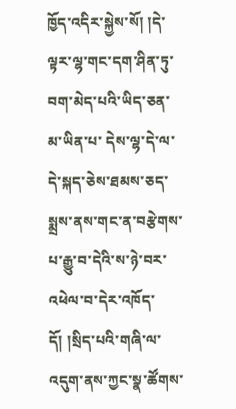ཁྱོད་འདིར་སྐྱེས་སོ། །དེ་ལྟར་ལྷ་གང་དག་ཤིན་ཏུ་བག་མེད་པའི་ཡིད་ཅན་མ་ཡིན་པ་ དེས་ལྷ་དེ་ལ་དེ་སྐད་ཅེས་ཐམས་ཅད་སྨྲས་ནས་གང་ན་བརྩེགས་པ་རྒྱུ་བ་དེའི་ས་ཉེ་བར་འཕེལ་བ་དེར་འཁོད་དོ། །སྲིད་པའི་གཞི་ལ་འདུག་ནས་ཀྱང་སྣ་ཚོགས་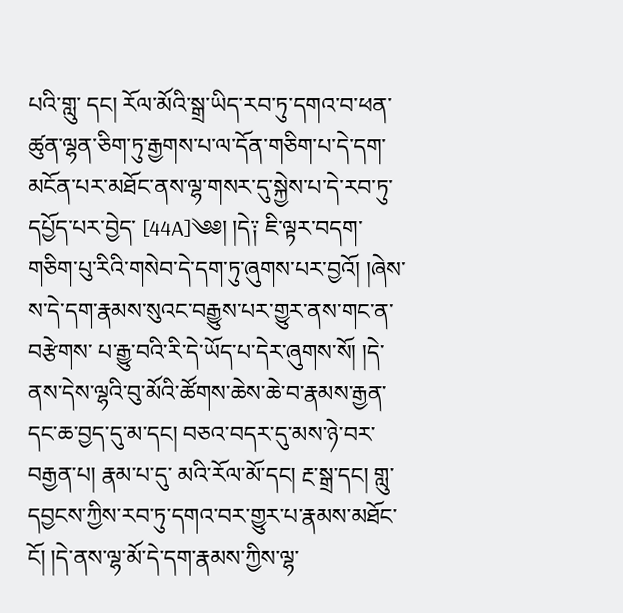པའི་གླུ་ དང། རོལ་མོའི་སྒྲ་ཡིད་རབ་ཏུ་དགའ་བ་ཕན་ཚུན་ལྷན་ཅིག་ཏུ་རྒྱགས་པ་ལ་དོན་གཅིག་པ་དེ་དག་མངོན་པར་མཐོང་ནས་ལྷ་གསར་དུ་སྐྱེས་པ་དེ་རབ་ཏུ་དཔྱོད་པར་བྱེད་ [44A]༄༅། །དེ༑ ཇི་ལྟར་བདག་གཅིག་པུ་རིའི་གསེབ་དེ་དག་ཏུ་ཞུགས་པར་བྱའོ། །ཞེས་ས་དེ་དག་རྣམས་སུའང་བརྒྱུས་པར་གྱུར་ནས་གང་ན་བརྩེགས་ པ་རྒྱུ་བའི་རི་དེ་ཡོད་པ་དེར་ཞུགས་སོ། །དེ་ནས་དེས་ལྷའི་བུ་མོའི་ཚོགས་ཆེས་ཆེ་བ་རྣམས་རྒྱན་དང་ཆ་བྱད་དུ་མ་དང། བཅའ་བདར་དུ་མས་ཉེ་བར་བརྒྱན་པ། རྣམ་པ་དུ་ མའི་རོལ་མོ་དང། རྔ་སྒྲ་དང། གླུ་དབྱངས་ཀྱིས་རབ་ཏུ་དགའ་བར་གྱུར་པ་རྣམས་མཐོང་ངོ། །དེ་ནས་ལྷ་མོ་དེ་དག་རྣམས་ཀྱིས་ལྷ་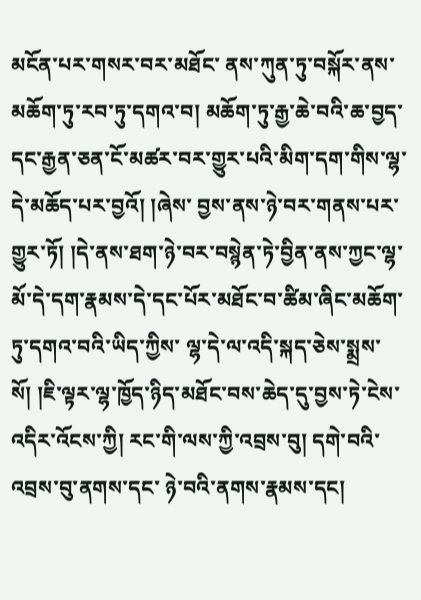མངོན་པར་གསར་བར་མཐོང་ ནས་ཀུན་ཏུ་བསྐོར་ནས་མཆོག་ཏུ་རབ་ཏུ་དགའ་བ། མཆོག་ཏུ་རྒྱ་ཆེ་བའི་ཆ་བྱད་དང་རྒྱན་ཅན་ངོ་མཚར་བར་གྱུར་པའི་མིག་དག་གིས་ལྷ་དེ་མཆོད་པར་བྱའོ། །ཞེས་ བྱས་ནས་ཉེ་བར་གནས་པར་གྱུར་ཏོ། །དེ་ནས་ཐག་ཉེ་བར་བསྙེན་ཏེ་བྱིན་ནས་ཀྱང་ལྷ་མོ་དེ་དག་རྣམས་དེ་དང་པོར་མཐོང་བ་ཚིམ་ཞིང་མཆོག་ཏུ་དགའ་བའི་ཡིད་ཀྱིས་ ལྷ་དེ་ལ་འདི་སྐད་ཅེས་སྨྲས་སོ། །ཇི་ལྟར་ལྷ་ཁྱོད་ཉིད་མཐོང་བས་ཆེད་དུ་བྱས་ཏེ་ངེས་འདིར་འོངས་ཀྱི། རང་གི་ལས་ཀྱི་འབྲས་བུ། དགེ་བའི་འབྲས་བུ་ནགས་དང་ ཉེ་བའི་ནགས་རྣམས་དང།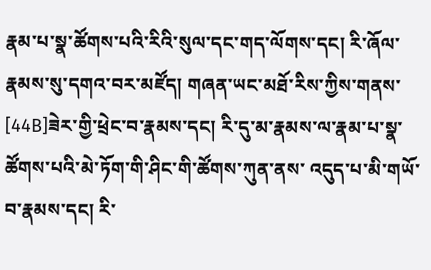རྣམ་པ་སྣ་ཚོགས་པའི་རིའི་སུལ་དང་གད་ལོགས་དང། རི་ཞོལ་རྣམས་སུ་དགའ་བར་མཛོད། གཞན་ཡང་མཐོ་རིས་ཀྱིས་གནས་ [44B]ཟེར་གྱི་ཕྲེང་བ་རྣམས་དང། རི་དུ་མ་རྣམས་ལ་རྣམ་པ་སྣ་ཚོགས་པའི་མེ་ཏོག་གི་ཤིང་གི་ཚོགས་ཀུན་ནས་ འདུད་པ་མི་གཡོ་བ་རྣམས་དང། རི་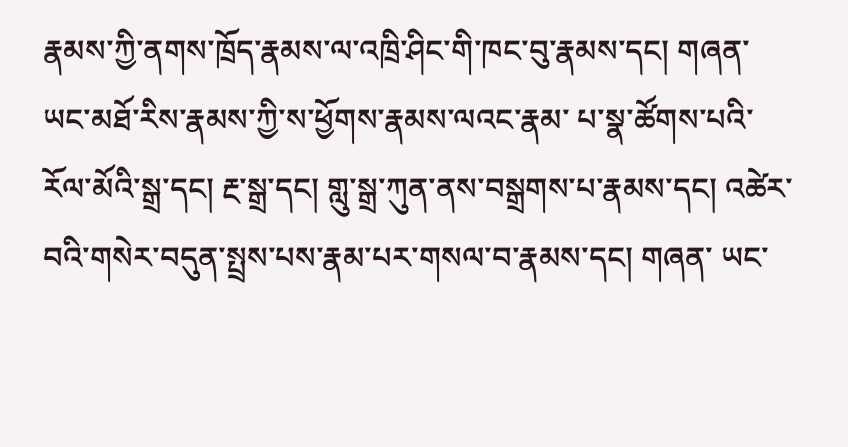རྣམས་ཀྱི་ནགས་ཁྲོད་རྣམས་ལ་འཁྲི་ཤིང་གི་ཁང་བུ་རྣམས་དང། གཞན་ཡང་མཐོ་རིས་རྣམས་ཀྱི་ས་ཕྱོགས་རྣམས་ལའང་རྣམ་ པ་སྣ་ཚོགས་པའི་རོལ་མོའི་སྒྲ་དང། རྔ་སྒྲ་དང། གླུ་སྒྲ་ཀུན་ནས་བསྒྲགས་པ་རྣམས་དང། འཚེར་བའི་གསེར་བདུན་སྤྲས་པས་རྣམ་པར་གསལ་བ་རྣམས་དང། གཞན་ ཡང་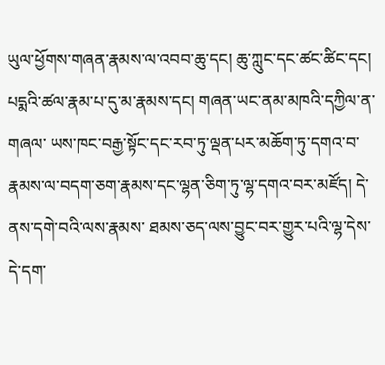ཡུལ་ཕྱོགས་གཞན་རྣམས་ལ་འབབ་ཆུ་དང། ཆུ་ཀླུང་དང་ཚང་ཚིང་དང། པདྨའི་ཚལ་རྣམ་པ་དུ་མ་རྣམས་དང། གཞན་ཡང་ནམ་མཁའི་དཀྱིལ་ན་གཞལ་ ཡས་ཁང་བརྒྱ་སྟོང་དང་རབ་ཏུ་ལྡན་པར་མཆོག་ཏུ་དགའ་བ་རྣམས་ལ་བདག་ཅག་རྣམས་དང་ལྷན་ཅིག་ཏུ་ལྷ་དགའ་བར་མཛོད། དེ་ནས་དགེ་བའི་ལས་རྣམས་ ཐམས་ཅད་ལས་བྱུང་བར་གྱུར་པའི་ལྷ་དེས་དེ་དག་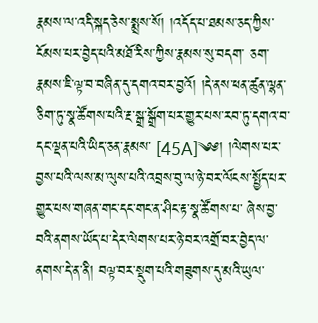རྣམས་ལ་འདི་སྐད་ཅེས་སྨྲས་སོ། །འདོད་པ་ཐམས་ཅད་ཀྱིས་ངོམས་པར་བྱེད་པའི་མཐོ་རིས་ཀྱིས་རྣམས་སུ་བདག་ ཅག་རྣམས་ཇི་ལྟ་བ་བཞིན་དུ་དགའ་བར་བྱའོ། །དེ་ནས་ཕན་ཚུན་ལྷན་ཅིག་ཏུ་སྣ་ཚོགས་པའི་རྔ་སྒྲ་སྒྲོག་པར་གྱུར་པས་རབ་ཏུ་དགའ་བ་དང་ལྡན་པའི་ཡིད་ཅན་རྣམས་ [45A]༄༅། །ལེགས་པར་བྱས་པའི་ལས་མ་ལུས་པའི་འབྲས་བུ་ལ་ཉེ་བར་ལོངས་སྤྱོད་པར་གྱུར་པས་གཞན་གང་དང་གང་ན་ཤིང་རྟ་སྣ་ཚོགས་པ་ ཞེས་བྱ་བའི་ནགས་ཡོད་པ་དེར་ལེགས་པར་ཉེ་བར་འགྲོ་བར་བྱེད་ལ་ནགས་དེ་ན་ནི། བལྟ་བར་སྡུག་པའི་གཟུགས་དུ་མའི་ཡུལ་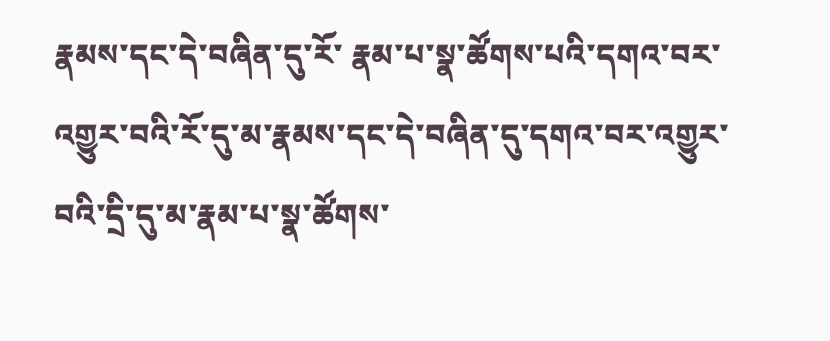རྣམས་དང་དེ་བཞིན་དུ་རོ་ རྣམ་པ་སྣ་ཚོགས་པའི་དགའ་བར་འགྱུར་བའི་རོ་དུ་མ་རྣམས་དང་དེ་བཞིན་དུ་དགའ་བར་འགྱུར་བའི་དྲི་དུ་མ་རྣམ་པ་སྣ་ཚོགས་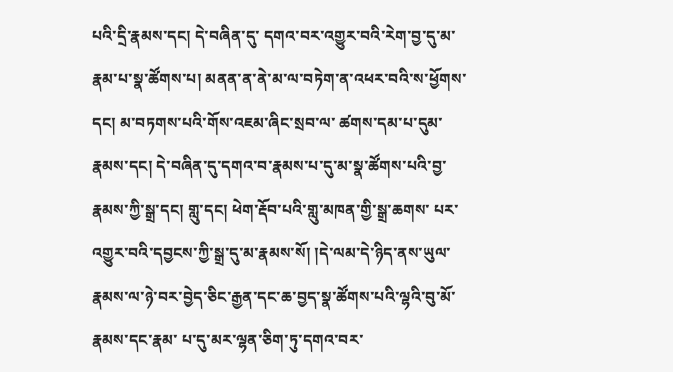པའི་དྲི་རྣམས་དང། དེ་བཞིན་དུ་ དགའ་བར་འགྱུར་བའི་རེག་བྱ་དུ་མ་རྣམ་པ་སྣ་ཚོགས་པ། མནན་ན་ནེ་མ་ལ་བཏེག་ན་འཕར་བའི་ས་ཕྱོགས་དང། མ་བཏགས་པའི་གོས་འཇམ་ཞིང་སྲབ་ལ་ ཚགས་དམ་པ་དུམ་རྣམས་དང། དེ་བཞིན་དུ་དགའ་བ་རྣམས་པ་དུ་མ་སྣ་ཚོགས་པའི་བྱ་རྣམས་ཀྱི་སྒྲ་དང། གླུ་དང། ཕེག་རྡོབ་པའི་གླུ་མཁན་གྱི་སྒྲ་ཆགས་ པར་འགྱུར་བའི་དབྱངས་ཀྱི་སྒྲ་དུ་མ་རྣམས་སོ། །དེ་ལམ་དེ་ཉིད་ནས་ཡུལ་རྣམས་ལ་ཉེ་བར་བྱེད་ཅིང་རྒྱན་དང་ཆ་བྱད་སྣ་ཚོགས་པའི་ལྷའི་བུ་མོ་རྣམས་དང་རྣམ་ པ་དུ་མར་ལྷན་ཅིག་ཏུ་དགའ་བར་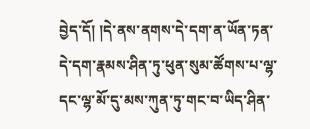བྱེད་དོ། །དེ་ནས་ནགས་དེ་དག་ན་ཡོན་ཏན་དེ་དག་རྣམས་ཤིན་ཏུ་ཕུན་སུམ་ཚོགས་པ་ལྷ་དང་ལྷ་མོ་དུ་མས་ཀུན་ཏུ་གང་བ་ཡིད་ཤིན་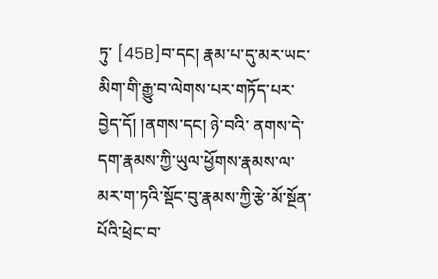ཏུ་ [45B]བ་དང། རྣམ་པ་དུ་མར་ཡང་མིག་གི་རྒྱུ་བ་ལེགས་པར་གཏོད་པར་བྱེད་དོ། །ནགས་དང། ཉེ་བའི་ ནགས་དེ་དག་རྣམས་ཀྱི་ཡུལ་ཕྱོགས་རྣམས་ལ་མར་ག་ཏའི་སྡོང་བུ་རྣམས་ཀྱི་རྩེ་མོ་སྔོན་པོའི་ཕྲེང་བ་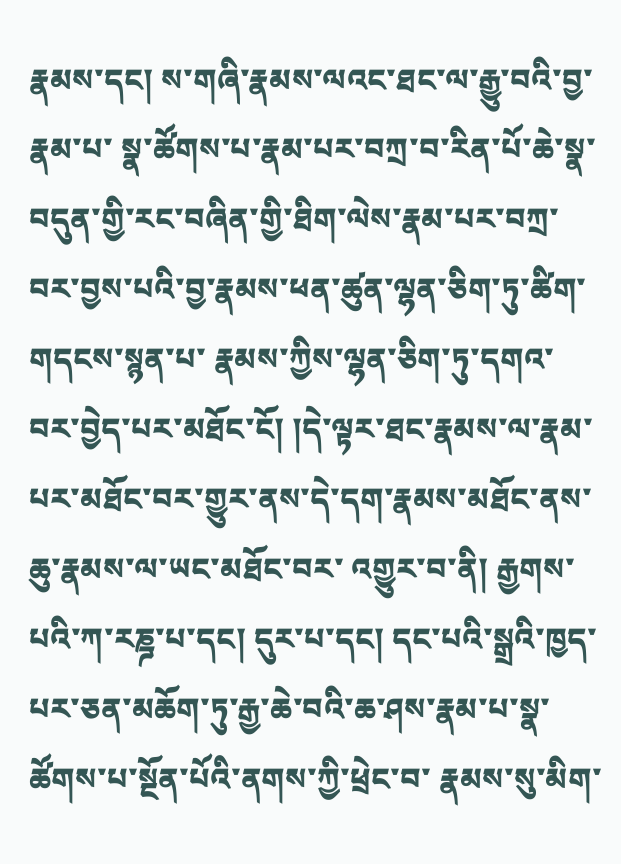རྣམས་དང། ས་གཞི་རྣམས་ལའང་ཐང་ལ་རྒྱུ་བའི་བྱ་རྣམ་པ་ སྣ་ཚོགས་པ་རྣམ་པར་བཀྲ་བ་རིན་པོ་ཆེ་སྣ་བདུན་གྱི་རང་བཞིན་གྱི་ཐིག་ལེས་རྣམ་པར་བཀྲ་བར་བྱས་པའི་བྱ་རྣམས་ཕན་ཚུན་ལྷན་ཅིག་ཏུ་ཚིག་གདངས་སྙན་པ་ རྣམས་ཀྱིས་ལྷན་ཅིག་ཏུ་དགའ་བར་བྱེད་པར་མཐོང་ངོ། །དེ་ལྟར་ཐང་རྣམས་ལ་རྣམ་པར་མཐོང་བར་གྱུར་ནས་དེ་དག་རྣམས་མཐོང་ནས་ཆུ་རྣམས་ལ་ཡང་མཐོང་བར་ འགྱུར་བ་ནི། རྒྱགས་པའི་ཀ་རཎྜ་པ་དང། དུར་པ་དང། དང་པའི་སྒྲའི་ཁྱད་པར་ཅན་མཆོག་ཏུ་རྒྱ་ཆེ་བའི་ཆ་ཤས་རྣམ་པ་སྣ་ཚོགས་པ་སྔོན་པོའི་ནགས་ཀྱི་ཕྲེང་བ་ རྣམས་སུ་མིག་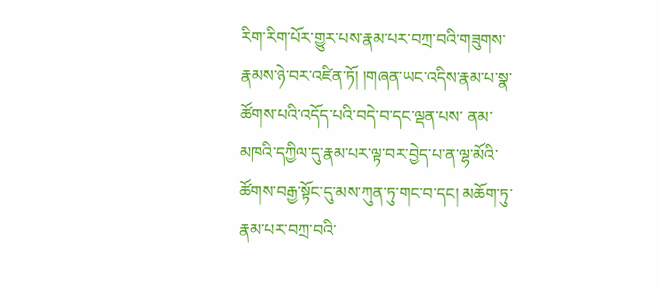རིག་རིག་པོར་གྱུར་པས་རྣམ་པར་བཀྲ་བའི་གཟུགས་རྣམས་ཉེ་བར་འཛིན་ཏོ། །གཞན་ཡང་འདིས་རྣམ་པ་སྣ་ཚོགས་པའི་འདོད་པའི་བདེ་བ་དང་ལྡན་པས་ ནམ་མཁའི་དཀྱིལ་དུ་རྣམ་པར་ལྟ་བར་བྱེད་པ་ན་ལྷ་མོའི་ཚོགས་བརྒྱ་སྟོང་དུ་མས་ཀུན་ཏུ་གང་བ་དང། མཆོག་ཏུ་རྣམ་པར་བཀྲ་བའི་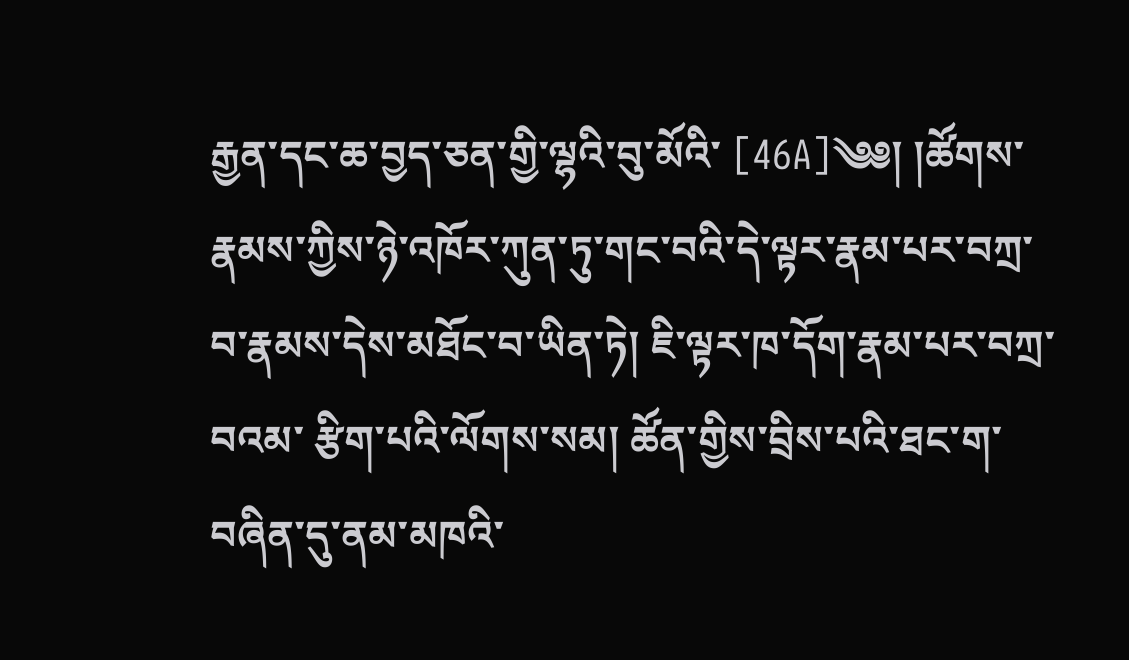རྒྱན་དང་ཆ་བྱད་ཅན་གྱི་ལྷའི་བུ་མོའི་ [46A]༄༅། །ཚོགས་རྣམས་ཀྱིས་ཉེ་འཁོར་ཀུན་ཏུ་གང་བའི་དེ་ལྟར་རྣམ་པར་བཀྲ་བ་རྣམས་དེས་མཐོང་བ་ཡིན་ཏེ། ཇི་ལྟར་ཁ་དོག་རྣམ་པར་བཀྲ་བའམ་ རྩིག་པའི་ལོགས་སམ། ཚོན་གྱིས་བྲིས་པའི་ཐང་ག་བཞིན་དུ་ནམ་མཁའི་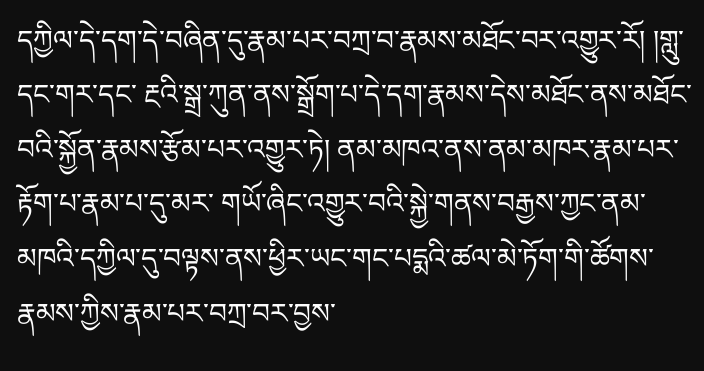དཀྱིལ་དེ་དག་དེ་བཞིན་དུ་རྣམ་པར་བཀྲ་བ་རྣམས་མཐོང་བར་འགྱུར་རོ། །གླུ་དང་གར་དང་ རྔའི་སྒྲ་ཀུན་ནས་སྒྲོག་པ་དེ་དག་རྣམས་དེས་མཐོང་ནས་མཐོང་བའི་སྐྱོན་རྣམས་རྩོམ་པར་འགྱུར་ཏེ། ནམ་མཁའ་ནས་ནམ་མཁར་རྣམ་པར་རྟོག་པ་རྣམ་པ་དུ་མར་ གཡོ་ཞིང་འགྱུར་བའི་སྐྱེ་གནས་བརྒྱས་ཀྱང་ནམ་མཁའི་དཀྱིལ་དུ་བལྟས་ནས་ཕྱིར་ཡང་གང་པདྨའི་ཚལ་མེ་ཏོག་གི་ཚོགས་རྣམས་ཀྱིས་རྣམ་པར་བཀྲ་བར་བྱས་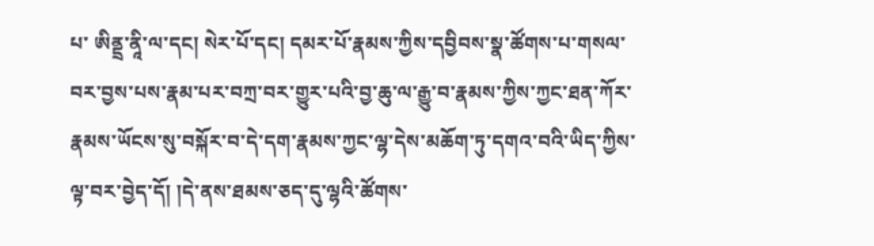པ་ ཨིནྡྲ་ནཱི་ལ་དང། སེར་པོ་དང། དམར་པོ་རྣམས་ཀྱིས་དབྱིབས་སྣ་ཚོགས་པ་གསལ་བར་བྱས་པས་རྣམ་པར་བཀྲ་བར་གྱུར་པའི་བྱ་ཆུ་ལ་རྒྱུ་བ་རྣམས་ཀྱིས་ཀྱང་ཐན་ཀོར་ རྣམས་ཡོངས་སུ་བསྐོར་བ་དེ་དག་རྣམས་ཀྱང་ལྷ་དེས་མཆོག་ཏུ་དགའ་བའི་ཡིད་ཀྱིས་ལྟ་བར་བྱེད་དོ། །དེ་ནས་ཐམས་ཅད་དུ་ལྷའི་ཚོགས་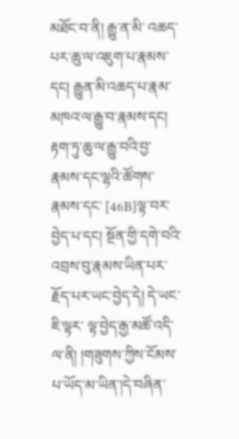མཐོང་བ་ནི། རྒྱུ་ན་མི་ འཆད་པར་ཆུ་ལ་འཇུག་པ་རྣམས་དང། རྒྱུན་མི་འཆད་པ་རྣམ་མཁའ་ལ་རྒྱུ་བ་རྣམས་དང། རྟག་ཏུ་ཆུ་ལ་རྒྱུ་བའི་བྱ་རྣམས་དང་ལྷའི་ཚོགས་རྣམས་དང་ [46B]ལྟ་བར་བྱེད་པ་དང། སྔོན་གྱི་དགེ་བའི་འབྲས་བུ་རྣམས་ཡིན་པར་རྗོད་པར་ཡང་བྱེད་དེ། དེ་ཡང་ཇི་ལྟར་ ལྟ་བྱེད་རྒྱ་མཚོ་འདི་ལ་ནི། །གཟུགས་ཀྱིས་ངོམས་པ་ཡོད་མ་ཡིན་།དེ་བཞིན་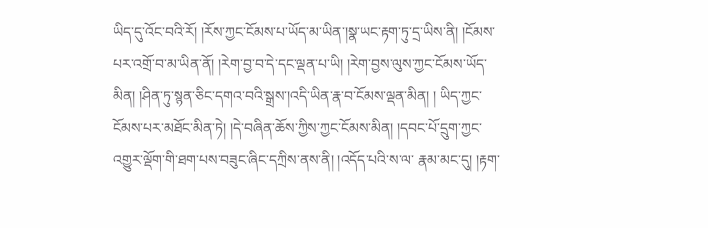ཡིད་དུ་འོང་བའི་རོ། །རོས་ཀྱང་ངོམས་པ་ཡོད་མ་ཡིན་།སྣ་ཡང་རྟག་ཏུ་དྲ་ཡིས་ནི། །ངོམས་ པར་འགྲོ་བ་མ་ཡིན་ནོ། །རེག་བྱ་བ་དེ་དང་ལྡན་པ་ཡི། །རེག་བྱས་ལུས་ཀྱང་ངོམས་ཡོད་མིན། །ཤིན་ཏུ་སྙན་ཅིང་དགའ་བའི་སྒྲས་།འདི་ཡིན་རྣ་བ་ངོམས་ལྡན་མིན། ། ཡིད་ཀྱང་ངོམས་པར་མཐོང་མིན་ཏེ། །དེ་བཞིན་ཆོས་ཀྱིས་ཀྱང་ངོམས་མིན། །དབང་པོ་དྲུག་ཀྱང་འགྱུར་ལྡོག་གི་ཐག་པས་བཟུང་ཞིང་དཀྲིས་ནས་ནི། །འདོད་པའི་ས་ལ་ རྣམ་མང་དུ། །རྟག་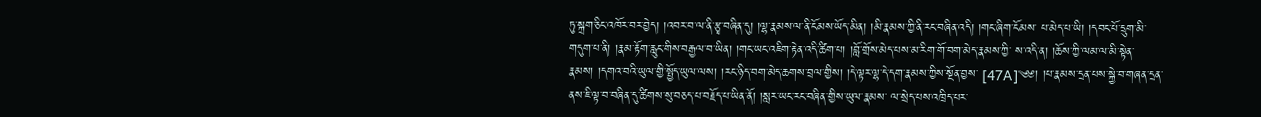ཏུ་སྐྲག་ཅིང་འཁོར་བར་བྱེད། །འབར་བ་ལ་ནི་རྩྭ་བཞིན་དུ། །ལྷ་རྣམས་ལ་ནི་ངོམས་ཡོད་མིན། །མི་རྣམས་ཀྱི་ནི་རང་བཞིན་འདི། །གང་ཞིག་ངོམས་ པ་མེད་པ་ཡི། །དབང་པོ་དྲུག་མི་གདུག་པ་ནི། །རྣམ་རྟོག་རླུང་གིས་བརྒྱལ་བ་ཡིན། །གང་ཡང་འཇིག་རྟེན་འདི་ཚིག་པ། །བློ་གྲོས་མེད་པས་མ་རིག་གོ་བག་མེད་རྣམས་ཀྱི་ ས་འདི་ན། །ཆོས་ཀྱི་ལམ་ལ་མི་སྟེན་རྣམས། །དགའ་བའི་ཡུལ་གྱི་སྤྱོད་ཡུལ་ལས། །རང་ཉིད་བག་མེད་ཆགས་བྲལ་གྱིས། །དེ་ལྟར་ལྷ་དེ་དག་རྣམས་ཀྱིས་སྔོན་བྱས་ [47A]༄༅། །པ་རྣམས་དྲན་པས་སྐྱེ་བ་གཞན་དྲན་ནས་ཇི་ལྟ་བ་བཞིན་དུ་ཚིགས་སུ་བཅད་པ་བརྗོད་པ་ཡིན་ནོ། །སླར་ཡང་རང་བཞིན་གྱིས་ཡུལ་རྣམས་ ལ་སྲེད་པས་འཁྲིད་པར་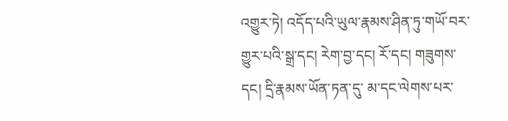འགྱུར་ཏེ། འདོད་པའི་ཡུལ་རྣམས་ཤིན་ཏུ་གཡོ་བར་གྱུར་པའི་སྒྲ་དང། རེག་བྱ་དང། རོ་དང། གཟུགས་དང། དྲི་རྣམས་ཡོན་ཏན་དུ་ མ་དང་ལེགས་པར་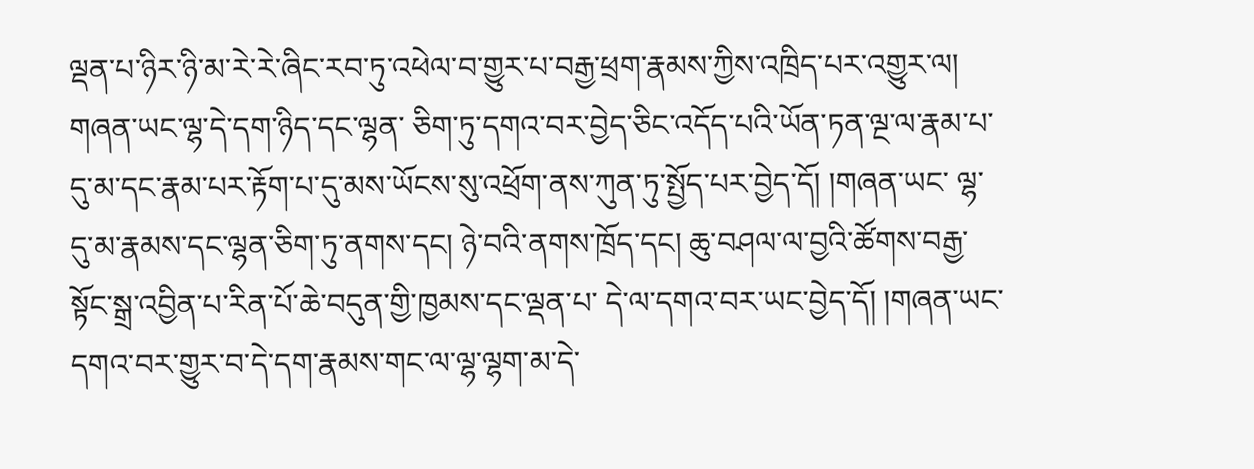ལྡན་པ་ཉིར་ཉི་མ་རེ་རེ་ཞིང་རབ་ཏུ་འཕེལ་བ་གྱུར་པ་བརྒྱ་ཕྲག་རྣམས་ཀྱིས་འཁྲིད་པར་འགྱུར་ལ། གཞན་ཡང་ལྷ་དེ་དག་ཉིད་དང་ལྷན་ ཅིག་ཏུ་དགའ་བར་བྱེད་ཅིང་འདོད་པའི་ཡོན་ཏན་ལྔ་ལ་རྣམ་པ་དུ་མ་དང་རྣམ་པར་རྟོག་པ་དུ་མས་ཡོངས་སུ་འཕྲོག་ནས་ཀུན་ཏུ་སྤྱོད་པར་བྱེད་དོ། །གཞན་ཡང་ ལྷ་དུ་མ་རྣམས་དང་ལྷན་ཅིག་ཏུ་ནགས་དང། ཉེ་བའི་ནགས་ཁྲོད་དང། ཆུ་བཤལ་ལ་བྱའི་ཚོགས་བརྒྱ་སྟོང་སྒྲ་འབྱིན་པ་རིན་པོ་ཆེ་བདུན་གྱི་ཁྱམས་དང་ལྡན་པ་ དེ་ལ་དགའ་བར་ཡང་བྱེད་དོ། །གཞན་ཡང་དགའ་བར་གྱུར་བ་དེ་དག་རྣམས་གང་ལ་ལྷ་ལྷག་མ་དེ་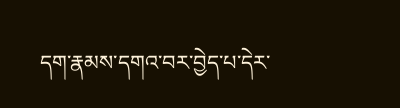དག་རྣམས་དགའ་བར་བྱེད་པ་དེར་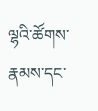ལྷའི་ཚོགས་རྣམས་དང་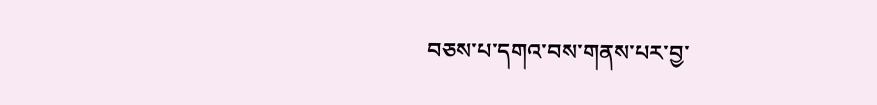བཅས་པ་དགའ་བས་གནས་པར་བྱ་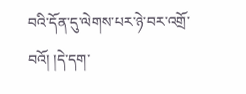བའི་དོན་དུ་ལེགས་པར་ཉེ་བར་འགྲོ་བའོ། །དེ་དག་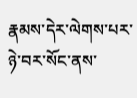རྣམས་དེར་ལེགས་པར་ཉེ་བར་སོང་ནས་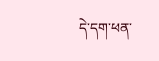དེ་དག་ཕན་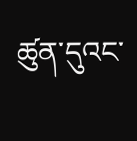ཚུན་དུའང་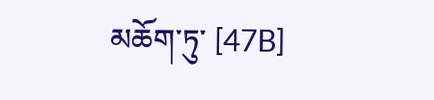མཆོག་ཏུ་ [47B]